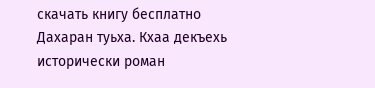скачать книгу бесплатно
Дахаран туьха. Кхаа декъехь исторически роман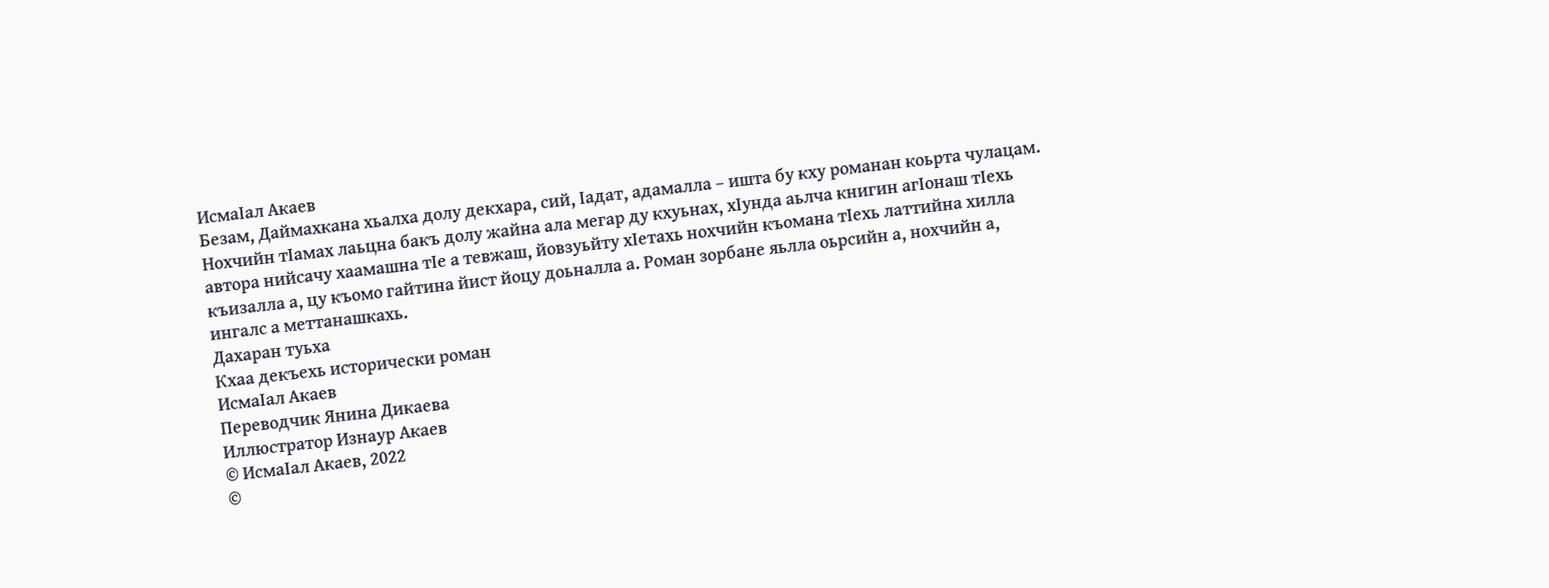ИсмаIал Акаев
Безам, Даймахкана хьалха долу декхара, сий, Iадат, адамалла – ишта бу кху романан коьрта чулацам. Нохчийн тIамах лаьцна бакъ долу жайна ала мегар ду кхуьнах, хIунда аьлча книгин агIонаш тIехь автора нийсачу хаамашна тIе а тевжаш, йовзуьйту хIетахь нохчийн къомана тIехь латтийна хилла къизалла а, цу къомо гайтина йист йоцу доьналла а. Роман зорбане яьлла оьрсийн а, нохчийн а, ингалс а меттанашкахь.
Дахаран туьха
Кхаа декъехь исторически роман
ИсмаIал Акаев
Переводчик Янина Дикаева
Иллюстратор Изнаур Акаев
© ИсмаIал Акаев, 2022
©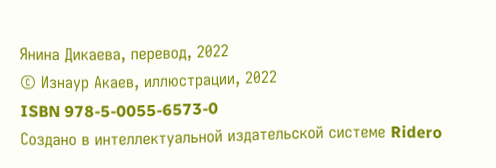Янина Дикаева, перевод, 2022
© Изнаур Акаев, иллюстрации, 2022
ISBN 978-5-0055-6573-0
Создано в интеллектуальной издательской системе Ridero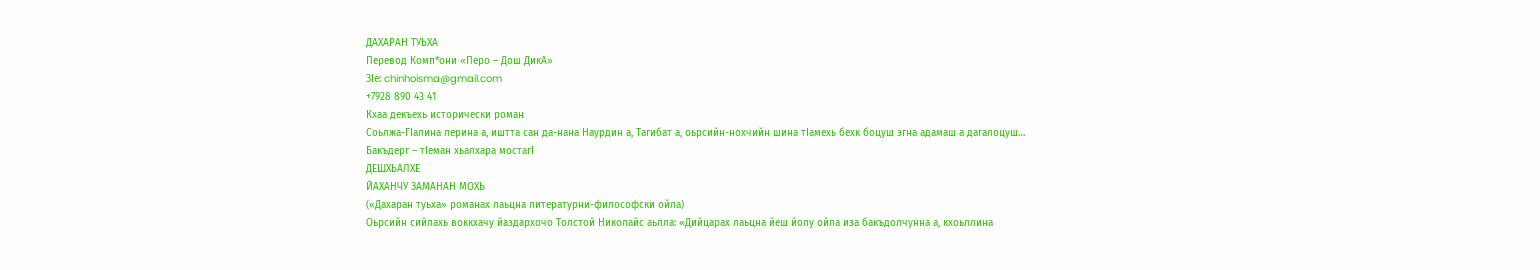ДАХАРАН ТУЬХА
Перевод Комп*они «Перо – Дош ДикА»
ЗIе: chinhoisma@gmail.com
+7928 890 43 41
Кхаа декъехь исторически роман
Соьлжа-ГIалина лерина а, иштта сан да-нана Наурдин а, Тагибат а, оьрсийн-нохчийн шина тIамехь бехк боцуш эгна адамаш а дагалоцуш…
Бакъдерг – тIеман хьалхара мостагI
ДЕШХЬАЛХЕ
ЙАХАНЧУ ЗАМАНАН МОХЬ
(«Дахаран туьха» романах лаьцна литературни-философски ойла)
Оьрсийн сийлахь воккхачу йаздархочо Толстой Николайс аьлла: «Дийцарах лаьцна йеш йолу ойла иза бакъдолчунна а, кхоьллина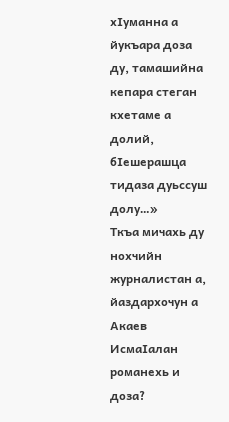хIуманна а йукъара доза ду, тамашийна кепара стеган кхетаме а долий, бIешерашца тидаза дуьссуш долу…»
Ткъа мичахь ду нохчийн журналистан а, йаздархочун а Акаев ИсмаIалан романехь и доза?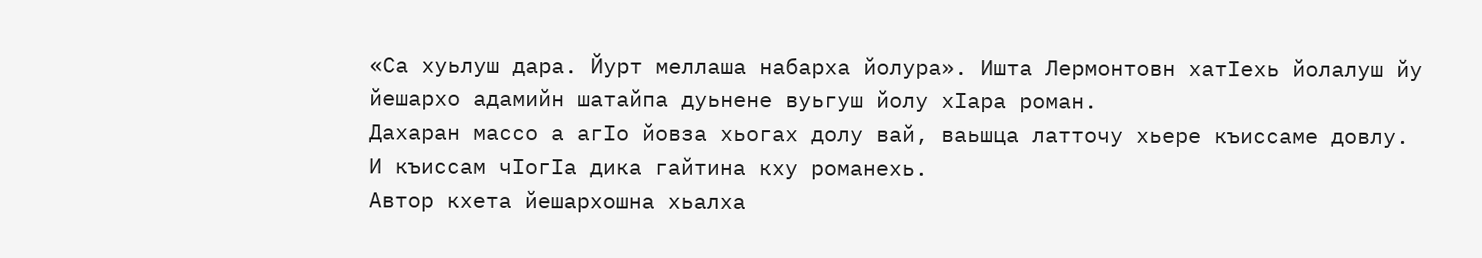«Са хуьлуш дара. Йурт меллаша набарха йолура». Ишта Лермонтовн хатIехь йолалуш йу йешархо адамийн шатайпа дуьнене вуьгуш йолу хIара роман.
Дахаран массо а агIо йовза хьогах долу вай, ваьшца латточу хьере къиссаме довлу. И къиссам чIогIа дика гайтина кху романехь.
Автор кхета йешархошна хьалха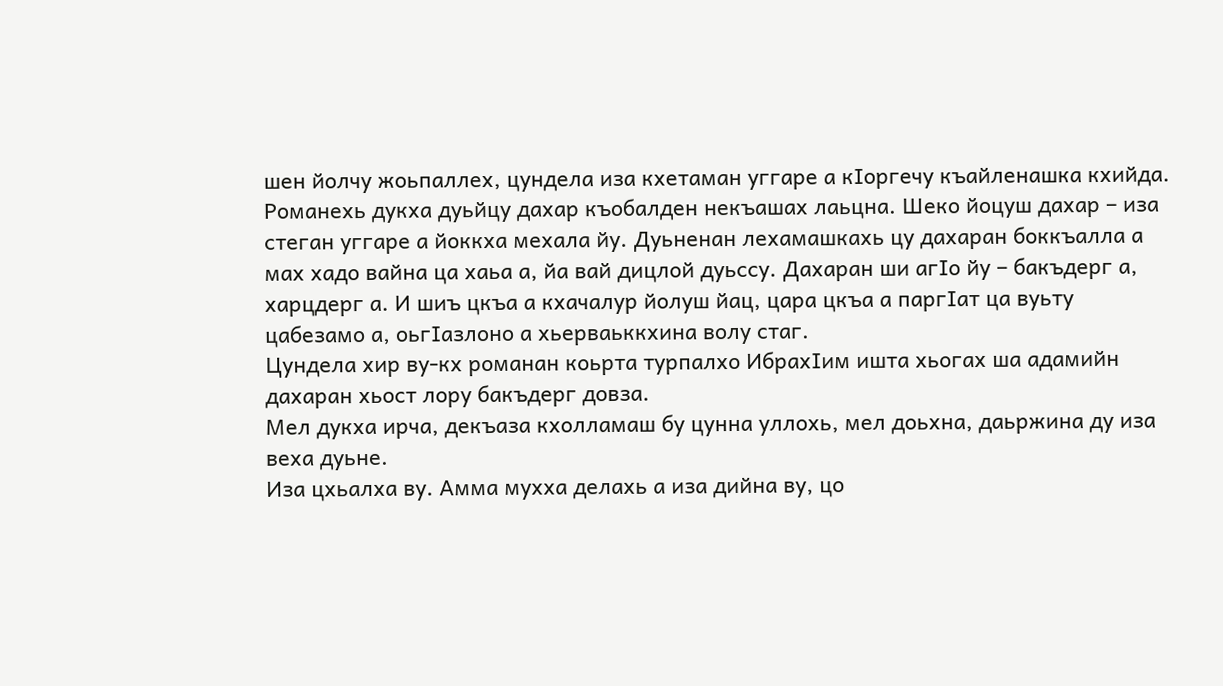шен йолчу жоьпаллех, цундела иза кхетаман уггаре а кIоргечу къайленашка кхийда.
Романехь дукха дуьйцу дахар къобалден некъашах лаьцна. Шеко йоцуш дахар – иза стеган уггаре а йоккха мехала йу. Дуьненан лехамашкахь цу дахаран боккъалла а мах хадо вайна ца хаьа а, йа вай дицлой дуьссу. Дахаран ши агIо йу – бакъдерг а, харцдерг а. И шиъ цкъа а кхачалур йолуш йац, цара цкъа а паргIат ца вуьту цабезамо а, оьгIазлоно а хьерваьккхина волу стаг.
Цундела хир ву-кх романан коьрта турпалхо ИбрахIим ишта хьогах ша адамийн дахаран хьост лору бакъдерг довза.
Мел дукха ирча, декъаза кхолламаш бу цунна уллохь, мел доьхна, даьржина ду иза веха дуьне.
Иза цхьалха ву. Амма мухха делахь а иза дийна ву, цо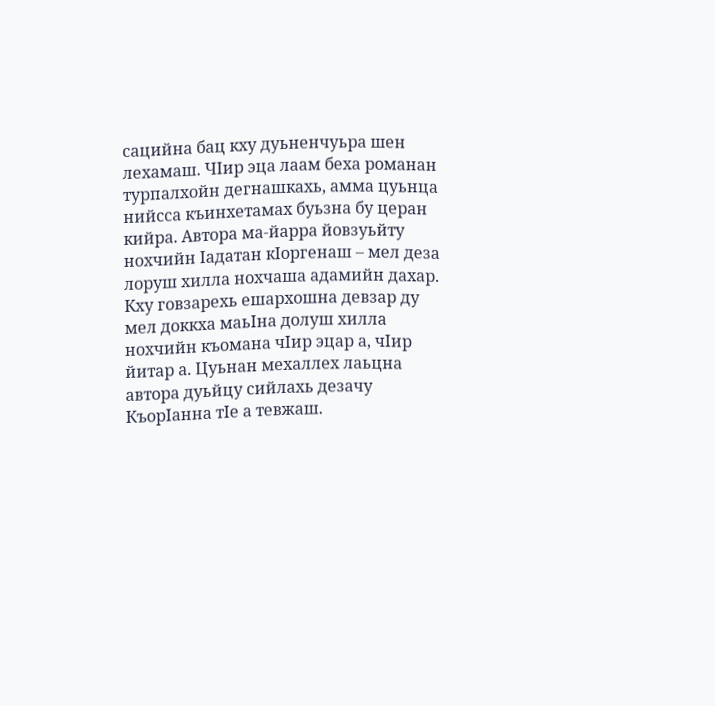сацийна бац кху дуьненчуьра шен лехамаш. ЧIир эца лаам беха романан турпалхойн дегнашкахь, амма цуьнца нийсса къинхетамах буьзна бу церан кийра. Автора ма-йарра йовзуьйту нохчийн Iадатан кIоргенаш – мел деза лоруш хилла нохчаша адамийн дахар. Кху говзарехь ешархошна девзар ду мел доккха маьIна долуш хилла нохчийн къомана чIир эцар а, чIир йитар а. Цуьнан мехаллех лаьцна автора дуьйцу сийлахь дезачу КъорIанна тIе а тевжаш.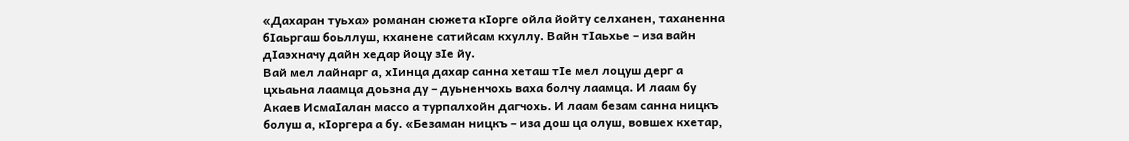«Дахаран туьха» романан сюжета кIорге ойла йойту селханен, таханенна бIаьргаш боьллуш, кханене сатийсам кхуллу. Вайн тIаьхье – иза вайн дIаэхначу дайн хедар йоцу зIе йу.
Вай мел лайнарг а, хIинца дахар санна хеташ тIе мел лоцуш дерг а цхьаьна лаамца доьзна ду – дуьненчохь ваха болчу лаамца. И лаам бу Акаев ИсмаIалан массо а турпалхойн дагчохь. И лаам безам санна ницкъ болуш а, кIоргера а бу. «Безаман ницкъ – иза дош ца олуш, вовшех кхетар,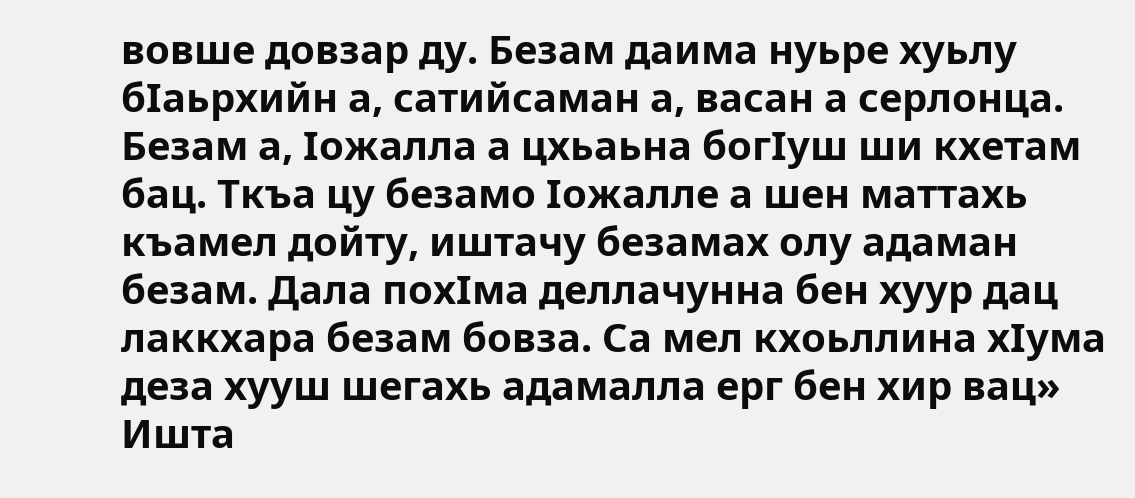вовше довзар ду. Безам даима нуьре хуьлу бIаьрхийн а, сатийсаман а, васан а серлонца. Безам а, Iожалла а цхьаьна богIуш ши кхетам бац. Ткъа цу безамо Iожалле а шен маттахь къамел дойту, иштачу безамах олу адаман безам. Дала похIма деллачунна бен хуур дац лаккхара безам бовза. Са мел кхоьллина хIума деза хууш шегахь адамалла ерг бен хир вац»
Ишта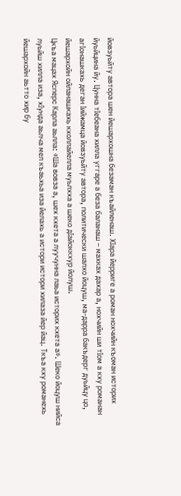йовзуьйту автора шен йешархошна безаман къайленаш. ХIара йерриге а роман нохчийн къоман историх йуьйцина йу. Цунна тIебеана хилла уггаре а беза баланаш – махках дахар а, нохчийн ши тIом а кху романан агIонашкахь деган Iийжамца йовзуьйту автора, политически шалхо йоцуш, ма-дарра бакъдерг дуьйцу цо, йешархойн ойланашкахь кхоллайелла муьлхха а шеко дIайоккхур йолуш.
Цкъа мацах Ясперс Карла аьлла: «Ша вовза а, шех кхета а луучунна лаьа историх кхета а». Шеко йоцуш нийса луьйш хилла иза, хIунда аьлча мел къаьхьа иза йелахь а истори истори хилаза йер йац. Ткъа кху романехь йешархойн аьтто хир бу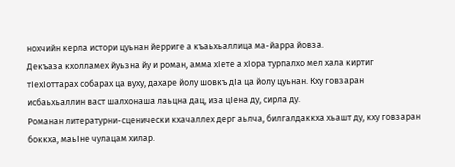нохчийн керла истори цуьнан йерриге а къаьхьаллица ма-йарра йовза.
Декъаза кхолламех йуьзна йу и роман, амма хIете а хIора турпалхо мел хала киртиг тIехIоттарах собарах ца вуху, дахаре йолу шовкъ дIа ца йолу цуьнан. Кху говзаран исбаьхьаллин васт шалхонаша лаьцна дац, иза цIена ду, сирла ду.
Романан литературни-сценически кхачаллех дерг аьлча, билгалдаккха хьашт ду, кху говзаран боккха, маьIне чулацам хилар.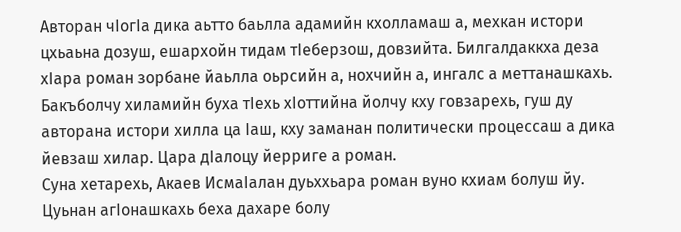Авторан чIогIа дика аьтто баьлла адамийн кхолламаш а, мехкан истори цхьаьна дозуш, ешархойн тидам тIеберзош, довзийта. Билгалдаккха деза хIара роман зорбане йаьлла оьрсийн а, нохчийн а, ингалс а меттанашкахь.
Бакъболчу хиламийн буха тIехь хIоттийна йолчу кху говзарехь, гуш ду авторана истори хилла ца Iаш, кху заманан политически процессаш а дика йевзаш хилар. Цара дIалоцу йерриге а роман.
Суна хетарехь, Акаев ИсмаIалан дуьххьара роман вуно кхиам болуш йу. Цуьнан агIонашкахь беха дахаре болу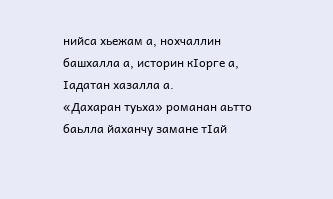нийса хьежам а, нохчаллин башхалла а, историн кIорге а, Iадатан хазалла а.
«Дахаран туьха» романан аьтто баьлла йаханчу замане тIай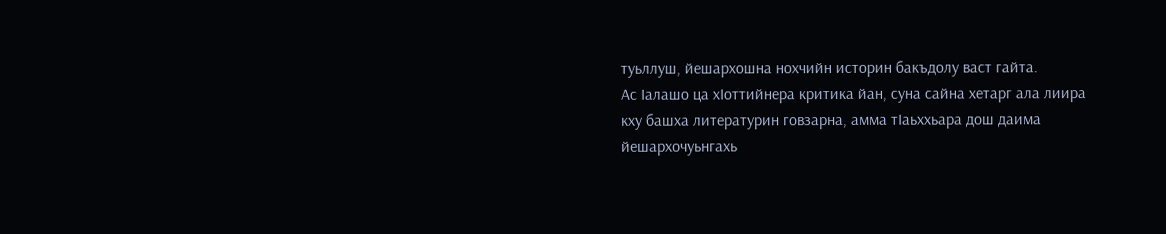туьллуш, йешархошна нохчийн историн бакъдолу васт гайта.
Ас Iалашо ца хIоттийнера критика йан, суна сайна хетарг ала лиира кху башха литературин говзарна, амма тIаьххьара дош даима йешархочуьнгахь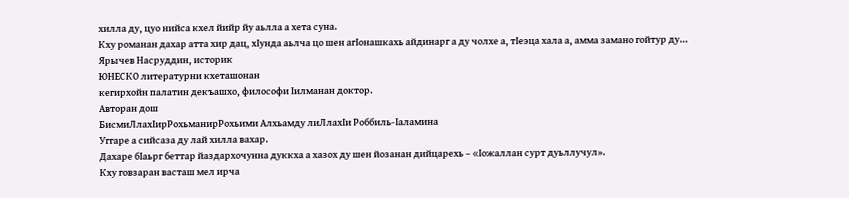хилла ду, цуо нийса кхел йийр йу аьлла а хета суна.
Кху романан дахар атта хир дац, хIунда аьлча цо шен агIонашкахь айдинарг а ду чолхе а, тIеэца хала а, амма замано гойтур ду…
Ярычев Насруддин, историк
ЮНЕСКО литературни кхеташонан
кегирхойн палатин декъашхо, философи Iилманан доктор.
Авторан дош
БисмиЛлахIирРохьманирРохьими Алхьамду лиЛлахIи Роббиль-Iаламина
Уггаре а сийсаза ду лай хилла вахар.
Дахаре бIаьрг беттар йаздархочунна дуккха а хазох ду шен йозанан дийцарехь – «Iожаллан сурт дуьллучул».
Кху говзаран васташ мел ирча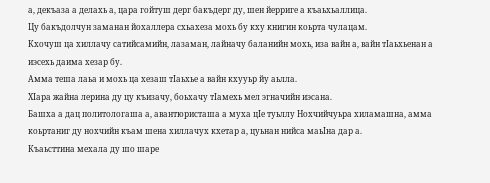а, декъаза а делахь а, цара гойтуш дерг бакъдерг ду, шен йерриге а къаьхьаллица.
Цу бакъдолчун заманан йохаллера схьахеза мохь бу кху книгин коьрта чулацам.
Кхочуш ца хиллачу сатийсамийн, лазаман, лайначу баланийн мохь, иза вайн а, вайн тIаьхьенан а иэсехь даима хезар бу.
Амма теша лаьа и мохь ца хезаш тIаьхье а вайн кхууьр йу аьлла.
ХIара жайна лерина ду цу къизачу, боьхачу тIамехь мел эгначийн иэсана.
Башха а дац политологаша а, авантюристаша а муха цIе туьллу Нохчийчуьра хиламашна, амма коьртаниг ду нохчийн къам шена хиллачух кхетар а, цуьнан нийса маьIна дар а.
Къаьсттина мехала ду шо шаре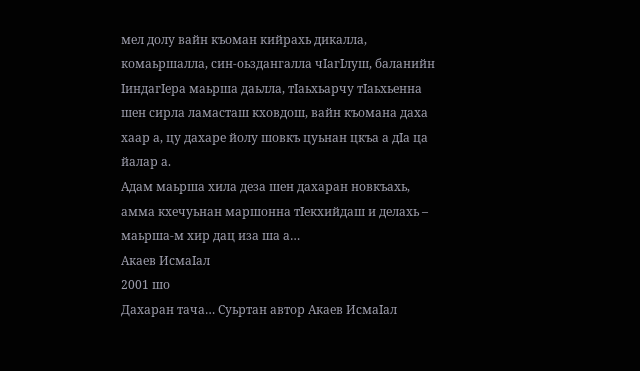мел долу вайн къоман кийрахь дикалла, комаьршалла, син-оьздангалла чIагIлуш, баланийн IиндагIера маьрша даьлла, тIаьхьарчу тIаьхьенна шен сирла ламасташ кховдош, вайн къомана даха хаар а, цу дахаре йолу шовкъ цуьнан цкъа а дIа ца йалар а.
Адам маьрша хила деза шен дахаран новкъахь, амма кхечуьнан маршонна тIекхийдаш и делахь – маьрша-м хир дац иза ша а…
Акаев ИсмаIал
2001 шо
Дахаран тача… Суьртан автор Акаев ИсмаIал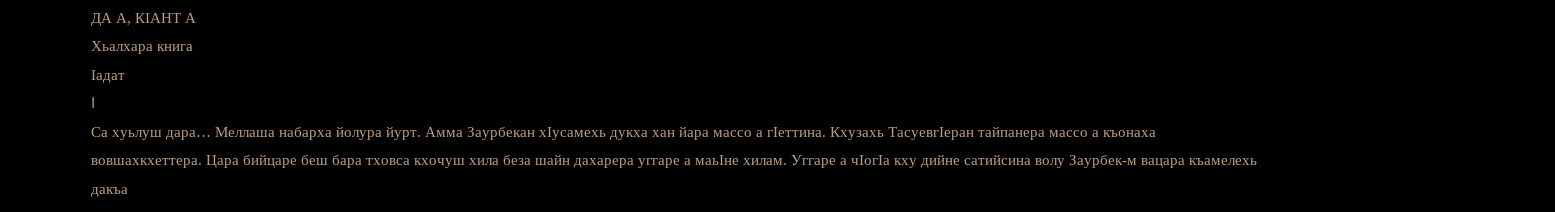ДА А, КIАНТ А
Хьалхара книга
Iадат
I
Са хуьлуш дара… Меллаша набарха йолура йурт. Амма Заурбекан хIусамехь дукха хан йара массо а гIеттина. Кхузахь ТасуевгIеран тайпанера массо а къонаха вовшахкхеттера. Цара бийцаре беш бара тховса кхочуш хила беза шайн дахарера уггаре а маьIне хилам. Уггаре а чIогIа кху дийне сатийсина волу Заурбек-м вацара къамелехь дакъа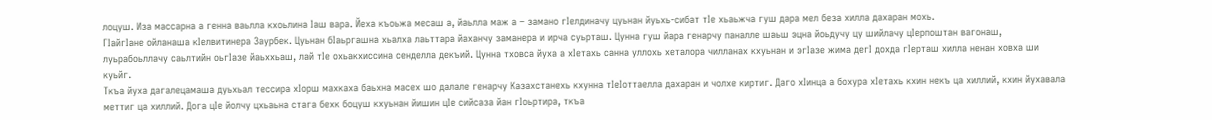лоцуш. Иза массарна а генна ваьлла кхоьлина Iаш вара. Йеха къоьжа месаш а, йаьлла маж а – замано гIелдиначу цуьнан йуьхь-сибат тIе хьаьжча гуш дара мел беза хилла дахаран мохь.
ГIайгIане ойланаша кIелвитинера Заурбек. Цуьнан бIаьргашна хьалха лаьттара йаханчу заманера и ирча суьрташ. Цунна гуш йара генарчу паналле шаьш эцна йоьдучу цу шийлачу цIерпоштан вагонаш, луьрабоьллачу саьлтийн оьгIазе йаьххьаш, лай тIе охьакхиссина сенделла декъий. Цунна тховса йуха а хIетахь санна уллохь хеталора чилланах кхуьнан и эгIазе жима дегI дохда гIерташ хилла ненан ховха ши куьйг.
Ткъа йуха дагалецамаша дуьхьал тессира хIорш махкаха баьхна масех шо далале генарчу Казахстанехь кхунна тIеIоттаелла дахаран и чолхе киртиг. Даго хIинца а бохура хIетахь кхин некъ ца хиллий, кхин йухавала меттиг ца хиллий. Дога цIе йолчу цхьаьна стага бехк боцуш кхуьнан йишин цIе сийсаза йан гIоьртира, ткъа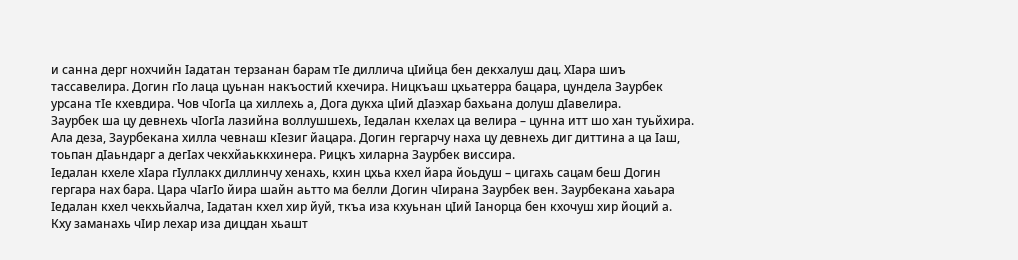и санна дерг нохчийн Iадатан терзанан барам тIе диллича цIийца бен декхалуш дац. ХIара шиъ тассавелира. Догин гIо лаца цуьнан накъостий кхечира. Ницкъаш цхьатерра бацара, цундела Заурбек урсана тIе кхевдира. Чов чIогIа ца хиллехь а, Дога дукха цIий дIаэхар бахьана долуш дIавелира.
Заурбек ша цу девнехь чIогIа лазийна воллушшехь, Iедалан кхелах ца велира – цунна итт шо хан туьйхира. Ала деза, Заурбекана хилла чевнаш кIезиг йацара. Догин гергарчу наха цу девнехь диг диттина а ца Iаш, тоьпан дIаьндарг а дегIах чекхйаьккхинера. Рицкъ хиларна Заурбек виссира.
Iедалан кхеле хIара гIуллакх диллинчу хенахь, кхин цхьа кхел йара йоьдуш – цигахь сацам беш Догин гергара нах бара. Цара чIагIо йира шайн аьтто ма белли Догин чIирана Заурбек вен. Заурбекана хаьара Iедалан кхел чекхьйалча, Iадатан кхел хир йуй, ткъа иза кхуьнан цIий Iанорца бен кхочуш хир йоций а.
Кху заманахь чIир лехар иза дицдан хьашт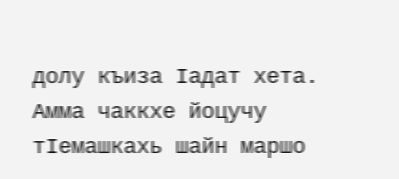долу къиза Iадат хета. Амма чаккхе йоцучу тIемашкахь шайн маршо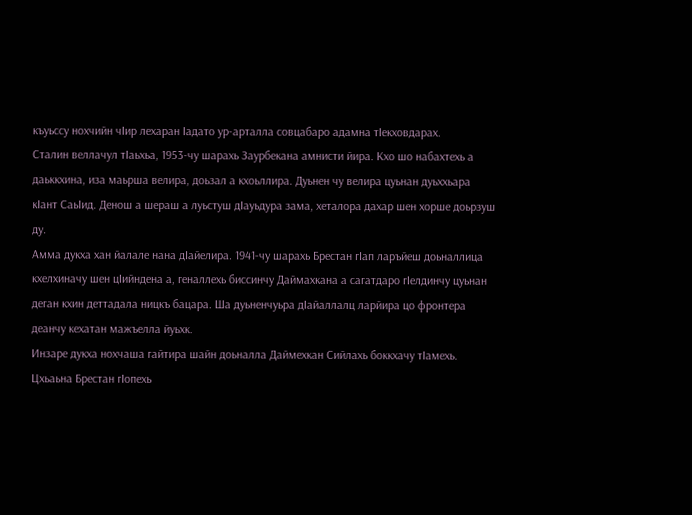къуьссу нохчийн чIир лехаран Iадато ур-арталла совцабаро адамна тIекховдарах.
Сталин веллачул тIаьхьа, 1953-чу шарахь Заурбекана амнисти йира. Кхо шо набахтехь а даьккхина, иза маьрша велира, доьзал а кхоьллира. Дуьнен чу велира цуьнан дуьххьара кIант СаьIид. Денош а шераш а луьстуш дIауьдура зама, хеталора дахар шен хорше доьрзуш ду.
Амма дукха хан йалале нана дIайелира. 1941-чу шарахь Брестан гIап ларъйеш доьналлица кхелхиначу шен цIийндена а, геналлехь биссинчу Даймахкана а сагатдаро гIелдинчу цуьнан деган кхин деттадала ницкъ бацара. Ша дуьненчуьра дIайаллалц ларйира цо фронтера деанчу кехатан мажъелла йуьхк.
Инзаре дукха нохчаша гайтира шайн доьналла Даймехкан Сийлахь боккхачу тIамехь. Цхьаьна Брестан гIопехь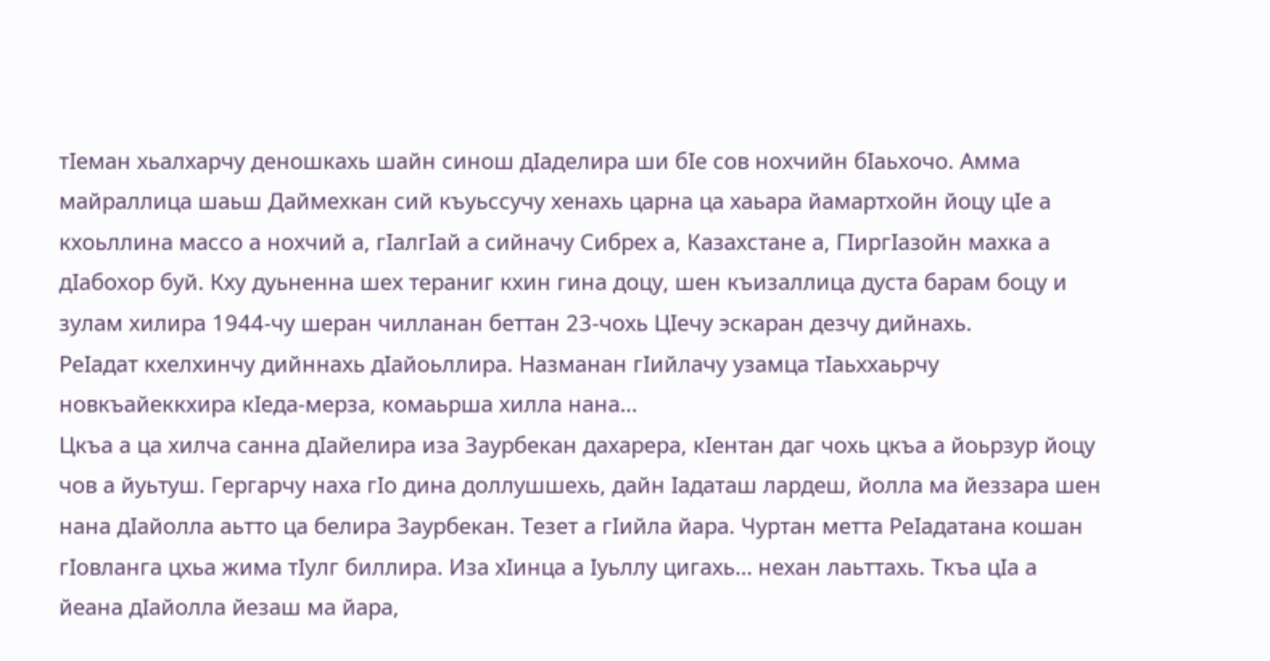тIеман хьалхарчу деношкахь шайн синош дIаделира ши бIе сов нохчийн бIаьхочо. Амма майраллица шаьш Даймехкан сий къуьссучу хенахь царна ца хаьара йамартхойн йоцу цIе а кхоьллина массо а нохчий а, гIалгIай а сийначу Сибрех а, Казахстане а, ГIиргIазойн махка а дIабохор буй. Кху дуьненна шех тераниг кхин гина доцу, шен къизаллица дуста барам боцу и зулам хилира 1944-чу шеран чилланан беттан 23-чохь ЦIечу эскаран дезчу дийнахь.
РеIадат кхелхинчу дийннахь дIайоьллира. Назманан гIийлачу узамца тIаьххаьрчу новкъайеккхира кIеда-мерза, комаьрша хилла нана…
Цкъа а ца хилча санна дIайелира иза Заурбекан дахарера, кIентан даг чохь цкъа а йоьрзур йоцу чов а йуьтуш. Гергарчу наха гIо дина доллушшехь, дайн Iадаташ лардеш, йолла ма йеззара шен нана дIайолла аьтто ца белира Заурбекан. Тезет а гIийла йара. Чуртан метта РеIадатана кошан гIовланга цхьа жима тIулг биллира. Иза хIинца а Iуьллу цигахь… нехан лаьттахь. Ткъа цIа а йеана дIайолла йезаш ма йара,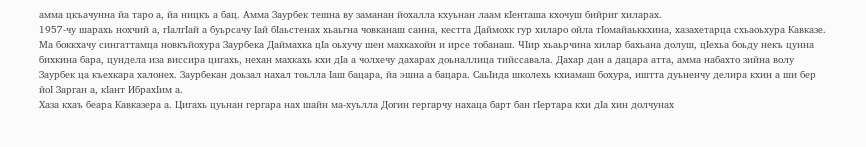амма цкъачунна йа таро а, йа ницкъ а бац. Амма Заурбек тешна ву заманан йохалла кхуьнан лаам кIенташа кхочуш бийриг хиларах.
1957-чу шарахь нохчий а, гIалгIай а буьрсачу Iай бIаьстенах хьаьгна човканаш санна, кестта Даймохк гур хиларо ойла тIомайаьккхина, хазахетарца схьаоьхура Кавказе. Ма боккхачу сингаттамца новкъйохура Заурбека Даймахка цIа оьхучу шен махкахойн и ирсе тобанаш. ЧIир хьаьрчина хилар бахьана долуш, цIехьа боьду некъ цунна бихкина бара, цундела иза виссира цигахь, нехан махкахь кхи дIа а чолхечу дахарах доьналлица тийссавала. Дахар дан а дацара атта, амма набахто зийна волу Заурбек ца къехкара халонех. Заурбекан доьзал нахал тоьлла Iаш бацара, йа эшна а бацара. СаьIида школехь кхиамаш бохура, иштта дуьненчу делира кхин а ши бер йоI Зарган а, кIант ИбрахIим а.
Хаза кхаъ беара Кавказера а. Цигахь цуьнан гергара нах шайн ма-хуьлла Догин гергарчу нахаца барт бан гIертара кхи дIа хин долчунах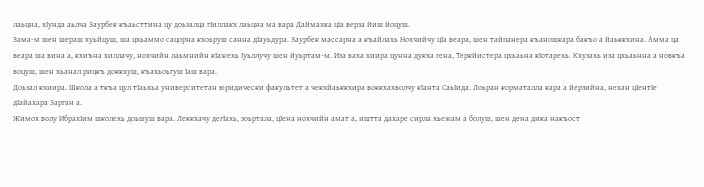лаьцна, хIунда аьлча Заурбек къаьсттина цу доьзалца гIиллакх лаьцна ма вара Даймахка цIа верза йиш йоцуш.
Зама-м шен шераш хуьйцуш, ша цхьаммо сацорна кхоьруш санна дIауьдура. Заурбек массарна а къайлахь Нохчийчу цIа веара, шен тайпанера къаношкара бакъо а йаьккхина. Амма ца веара ша вина а, кхиъна хиллачу, нохчийн лаьмнийн кIажехь Iуьллучу шен йуьртам-м. Иза ваха хиира цунна дукха гена, Теркйистера цхьаьна кIотарехь. Кхузахь иза цхьаьнна а новкъа воцуш, шен хьанал рицкъ доккхуш, къахьоьгуш Iаш вара.
Доьзал кхиира. Школа а ткъа цул тIаьхьа университетан юридически факультет а чекхйаьккхира воккхахволчу кIанта СаьIида. Лоьран корматалла кара а йерзийна, нехан цIентIе дIайахара Зарган а.
Жимох волу ИбрахIим школехь доьшуш вара. Леккхачу дегIахь, зоьртала, цIена нохчийн амат а, иштта дахаре сирла хьежам а болуш, шен дена дика накъост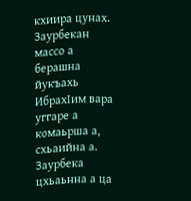кхиира цунах. Заурбекан массо а берашна йукъахь ИбрахIим вара уггаре а комаьрша а, схьаийна а.
Заурбека цхьаьнна а ца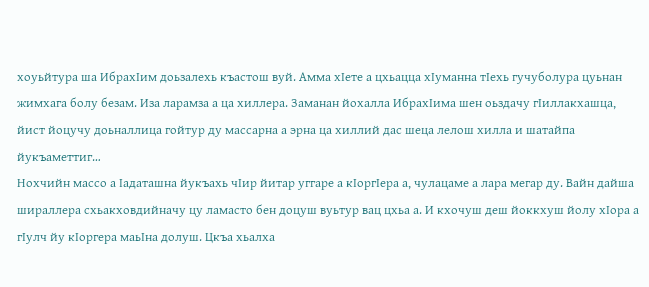хоуьйтура ша ИбрахIим доьзалехь къастош вуй. Амма хIете а цхьацца хIуманна тIехь гучуболура цуьнан жимхага болу безам. Иза ларамза а ца хиллера. Заманан йохалла ИбрахIима шен оьздачу гIиллакхашца, йист йоцучу доьналлица гойтур ду массарна а эрна ца хиллий дас шеца лелош хилла и шатайпа йукъаметтиг…
Нохчийн массо а Iадаташна йукъахь чIир йитар уггаре а кIоргIера а, чулацаме а лара мегар ду. Вайн дайша шираллера схьакховдийначу цу ламасто бен доцуш вуьтур вац цхьа а. И кхочуш деш йоккхуш йолу хIора а гIулч йу кIоргера маьIна долуш. Цкъа хьалха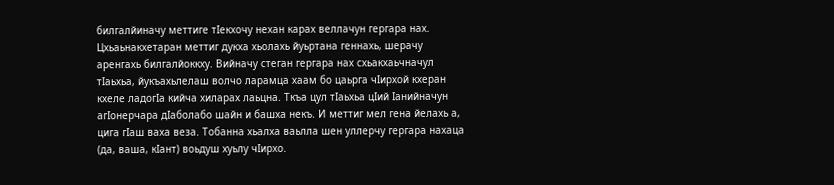билгалйиначу меттиге тIекхочу нехан карах веллачун гергара нах. Цхьаьнакхетаран меттиг дукха хьолахь йуьртана геннахь, шерачу аренгахь билгалйоккху. Вийначу стеган гергара нах схьакхаьчначул тIаьхьа, йукъахьлелаш волчо ларамца хаам бо цаьрга чIирхой кхеран кхеле ладогIа кийча хиларах лаьцна. Ткъа цул тIаьхьа цIий Iанийначун агIонерчара дIаболабо шайн и башха некъ. И меттиг мел гена йелахь а, цига гIаш ваха веза. Тобанна хьалха ваьлла шен уллерчу гергара нахаца (да, ваша, кIант) воьдуш хуьлу чIирхо.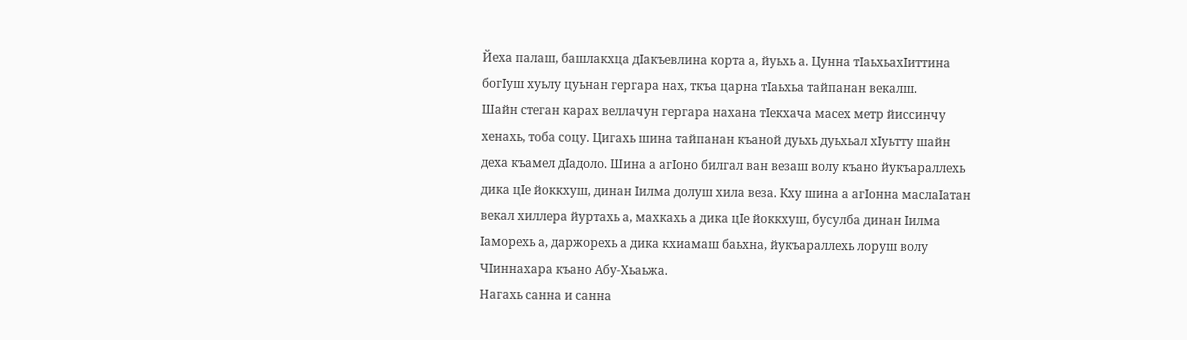Йеха палаш, башлакхца дIакъевлина корта а, йуьхь а. Цунна тIаьхьахIиттина богIуш хуьлу цуьнан гергара нах, ткъа царна тIаьхьа тайпанан векалш.
Шайн стеган карах веллачун гергара нахана тIекхача масех метр йиссинчу хенахь, тоба соцу. Цигахь шина тайпанан къаной дуьхь дуьхьал хIуьтту шайн деха къамел дIадоло. Шина а агIоно билгал ван везаш волу къано йукъараллехь дика цIе йоккхуш, динан Iилма долуш хила веза. Кху шина а агIонна маслаIатан векал хиллера йуртахь а, махкахь а дика цIе йоккхуш, бусулба динан Iилма Iаморехь а, даржорехь а дика кхиамаш баьхна, йукъараллехь лоруш волу ЧIиннахара къано Абу-Хьаьжа.
Нагахь санна и санна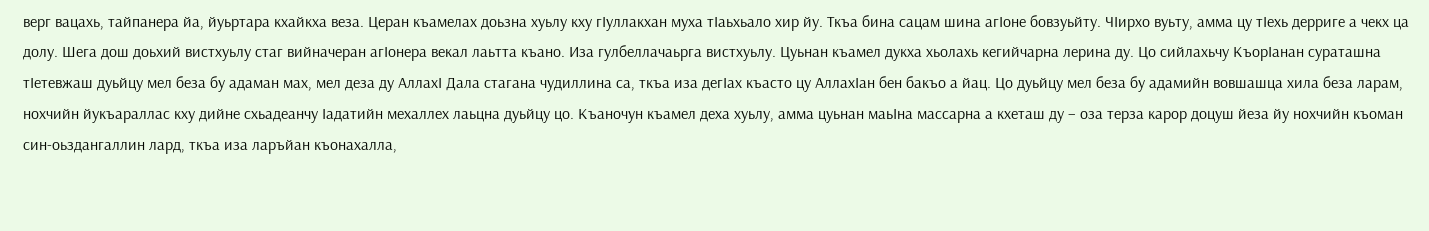верг вацахь, тайпанера йа, йуьртара кхайкха веза. Церан къамелах доьзна хуьлу кху гIуллакхан муха тIаьхьало хир йу. Ткъа бина сацам шина агIоне бовзуьйту. ЧIирхо вуьту, амма цу тIехь дерриге а чекх ца долу. Шега дош доьхий вистхуьлу стаг вийначеран агIонера векал лаьтта къано. Иза гулбеллачаьрга вистхуьлу. Цуьнан къамел дукха хьолахь кегийчарна лерина ду. Цо сийлахьчу КъорIанан сураташна тIетевжаш дуьйцу мел беза бу адаман мах, мел деза ду АллахI Дала стагана чудиллина са, ткъа иза дегIах къасто цу АллахIан бен бакъо а йац. Цо дуьйцу мел беза бу адамийн вовшашца хила беза ларам, нохчийн йукъараллас кху дийне схьадеанчу Iадатийн мехаллех лаьцна дуьйцу цо. Къаночун къамел деха хуьлу, амма цуьнан маьIна массарна а кхеташ ду – оза терза карор доцуш йеза йу нохчийн къоман син-оьздангаллин лард, ткъа иза ларъйан къонахалла,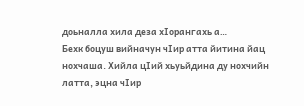доьналла хила деза хIорангахь а…
Бехк боцуш вийначун чIир атта йитина йац нохчаша. Хийла цIий хьуьйдина ду нохчийн латта, эцна чIир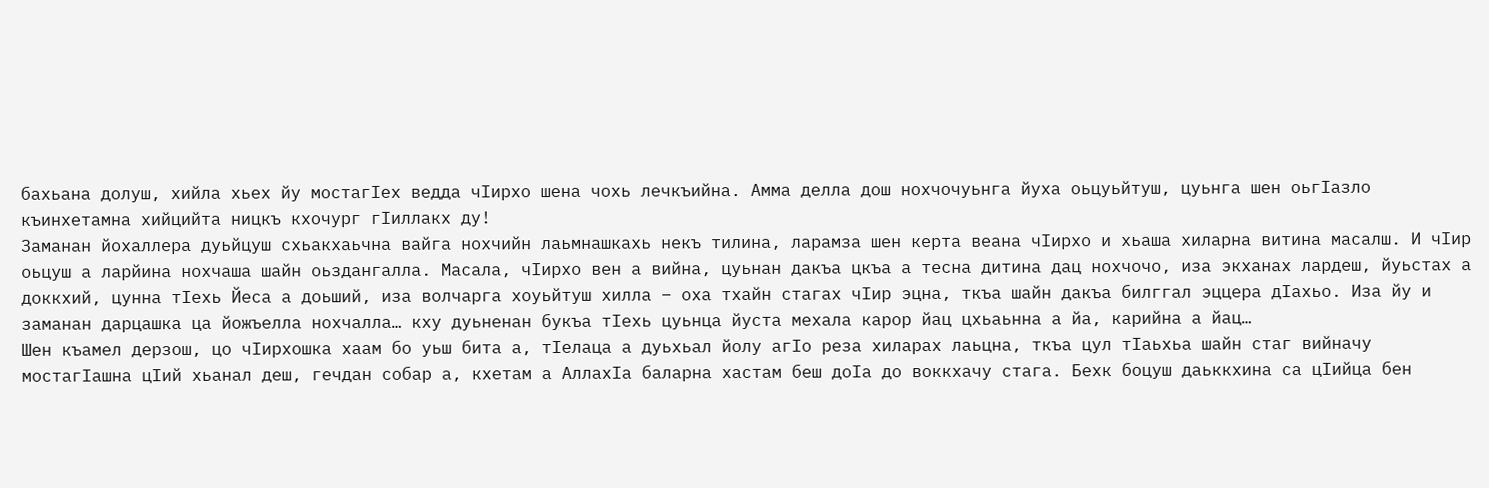бахьана долуш, хийла хьех йу мостагIех ведда чIирхо шена чохь лечкъийна. Амма делла дош нохчочуьнга йуха оьцуьйтуш, цуьнга шен оьгIазло къинхетамна хийцийта ницкъ кхочург гIиллакх ду!
Заманан йохаллера дуьйцуш схьакхаьчна вайга нохчийн лаьмнашкахь некъ тилина, ларамза шен керта веана чIирхо и хьаша хиларна витина масалш. И чIир оьцуш а ларйина нохчаша шайн оьздангалла. Масала, чIирхо вен а вийна, цуьнан дакъа цкъа а тесна дитина дац нохчочо, иза экханах лардеш, йуьстах а доккхий, цунна тIехь Йеса а доьший, иза волчарга хоуьйтуш хилла – оха тхайн стагах чIир эцна, ткъа шайн дакъа билггал эццера дIахьо. Иза йу и заманан дарцашка ца йожъелла нохчалла… кху дуьненан букъа тIехь цуьнца йуста мехала карор йац цхьаьнна а йа, карийна а йац…
Шен къамел дерзош, цо чIирхошка хаам бо уьш бита а, тIелаца а дуьхьал йолу агIо реза хиларах лаьцна, ткъа цул тIаьхьа шайн стаг вийначу мостагIашна цIий хьанал деш, гечдан собар а, кхетам а АллахIа баларна хастам беш доIа до воккхачу стага. Бехк боцуш даьккхина са цIийца бен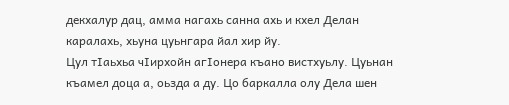декхалур дац, амма нагахь санна ахь и кхел Делан каралахь, хьуна цуьнгара йал хир йу.
Цул тIаьхьа чIирхойн агIонера къано вистхуьлу. Цуьнан къамел доца а, оьзда а ду. Цо баркалла олу Дела шен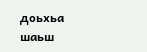доьхьа шаьш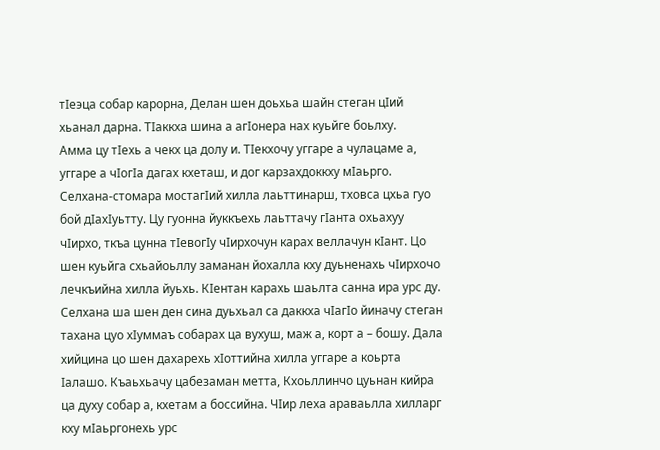тIеэца собар карорна, Делан шен доьхьа шайн стеган цIий хьанал дарна. ТIаккха шина а агIонера нах куьйге боьлху.
Амма цу тIехь а чекх ца долу и. ТIекхочу уггаре а чулацаме а, уггаре а чIогIа дагах кхеташ, и дог карзахдоккху мIаьрго. Селхана-стомара мостагIий хилла лаьттинарш, тховса цхьа гуо бой дIахIуьтту. Цу гуонна йуккъехь лаьттачу гIанта охьахуу чIирхо, ткъа цунна тIевогIу чIирхочун карах веллачун кIант. Цо шен куьйга схьайоьллу заманан йохалла кху дуьненахь чIирхочо лечкъийна хилла йуьхь. КIентан карахь шаьлта санна ира урс ду. Селхана ша шен ден сина дуьхьал са даккха чIагIо йиначу стеган тахана цуо хIуммаъ собарах ца вухуш, маж а, корт а – бошу. Дала хийцина цо шен дахарехь хIоттийна хилла уггаре а коьрта Iалашо. Къаьхьачу цабезаман метта, Кхоьллинчо цуьнан кийра ца духу собар а, кхетам а боссийна. ЧIир леха араваьлла хилларг кху мIаьргонехь урс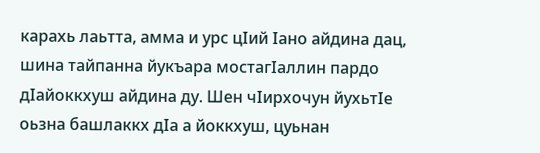карахь лаьтта, амма и урс цIий Iано айдина дац, шина тайпанна йукъара мостагIаллин пардо дIайоккхуш айдина ду. Шен чIирхочун йухьтIе оьзна башлаккх дIа а йоккхуш, цуьнан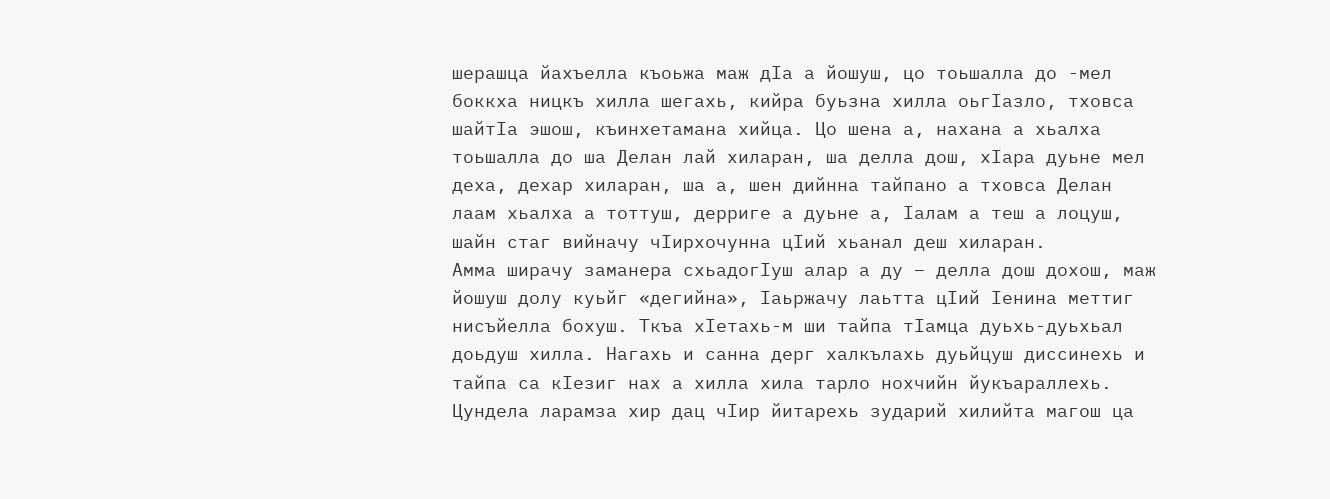шерашца йахъелла къоьжа маж дIа а йошуш, цо тоьшалла до -мел боккха ницкъ хилла шегахь, кийра буьзна хилла оьгIазло, тховса шайтIа эшош, къинхетамана хийца. Цо шена а, нахана а хьалха тоьшалла до ша Делан лай хиларан, ша делла дош, хIара дуьне мел деха, дехар хиларан, ша а, шен дийнна тайпано а тховса Делан лаам хьалха а тоттуш, дерриге а дуьне а, Iалам а теш а лоцуш, шайн стаг вийначу чIирхочунна цIий хьанал деш хиларан.
Амма ширачу заманера схьадогIуш алар а ду – делла дош дохош, маж йошуш долу куьйг «дегийна», Iаьржачу лаьтта цIий Iенина меттиг нисъйелла бохуш. Ткъа хIетахь-м ши тайпа тIамца дуьхь-дуьхьал доьдуш хилла. Нагахь и санна дерг халкълахь дуьйцуш диссинехь и тайпа са кIезиг нах а хилла хила тарло нохчийн йукъараллехь. Цундела ларамза хир дац чIир йитарехь зударий хилийта магош ца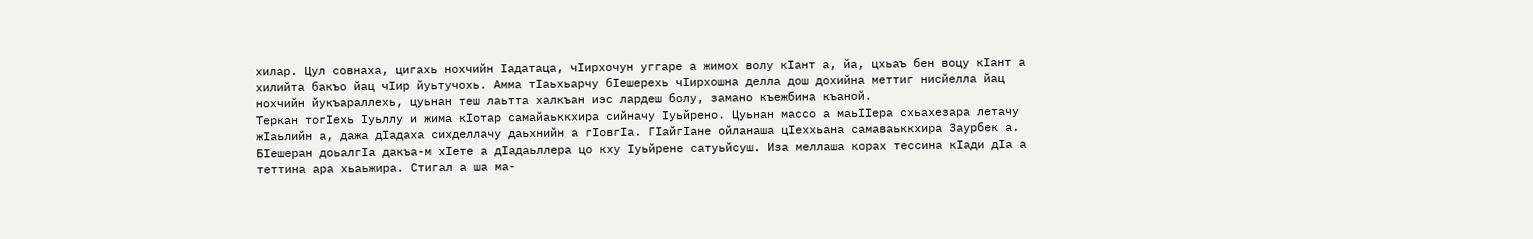хилар. Цул совнаха, цигахь нохчийн Iадатаца, чIирхочун уггаре а жимох волу кIант а, йа, цхьаъ бен воцу кIант а хилийта бакъо йац чIир йуьтучохь. Амма тIаьхьарчу бIешерехь чIирхошна делла дош дохийна меттиг нисйелла йац нохчийн йукъараллехь, цуьнан теш лаьтта халкъан иэс лардеш болу, замано къежбина къаной.
Теркан тогIехь Iуьллу и жима кIотар самайаьккхира сийначу Iуьйрено. Цуьнан массо а маьIIера схьахезара летачу жIаьлийн а, дажа дIадаха сихделлачу даьхнийн а гIовгIа. ГIайгIане ойланаша цIеххьана самаваьккхира Заурбек а. БIешеран доьалгIа дакъа-м хIете а дIадаьллера цо кху Iуьйрене сатуьйсуш. Иза меллаша корах тессина кIади дIа а теттина ара хьаьжира. Стигал а ша ма-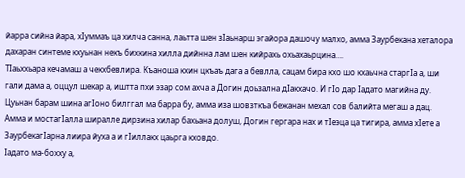йарра сийна йара, хIуммаъ ца хилча санна, лаьтта шен зIаьнарш эгайора дашочу малхо, амма Заурбекана хеталора дахаран синтеме кхуьнан некъ бихкина хилла дийнна лам шен кийрахь охьахаьрцина….
ТIаьххьара кечамаш а чекхбевлира. Къаноша кхин цкъаъ дага а бевлла, сацам бира кхо шо кхаьчна старгIа а, ши гали дама а, оццул шекар а, иштта пхи эзар сом ахча а Догин доьзална дIакхачо. И гIо дар Iадато магийна ду. Цуьнан барам шина агIоно билггал ма барра бу, амма иза шовзткъа бежанан мехал сов балийта мегаш а дац. Амма и мостагIалла ширалле дирзина хилар бахьана долуш, Догин гергара нах и тIеэца ца тигира, амма хIете а ЗаурбекагIарна лиира йуха а и гIиллакх цаьрга кховдо.
Iадато ма-бохху а,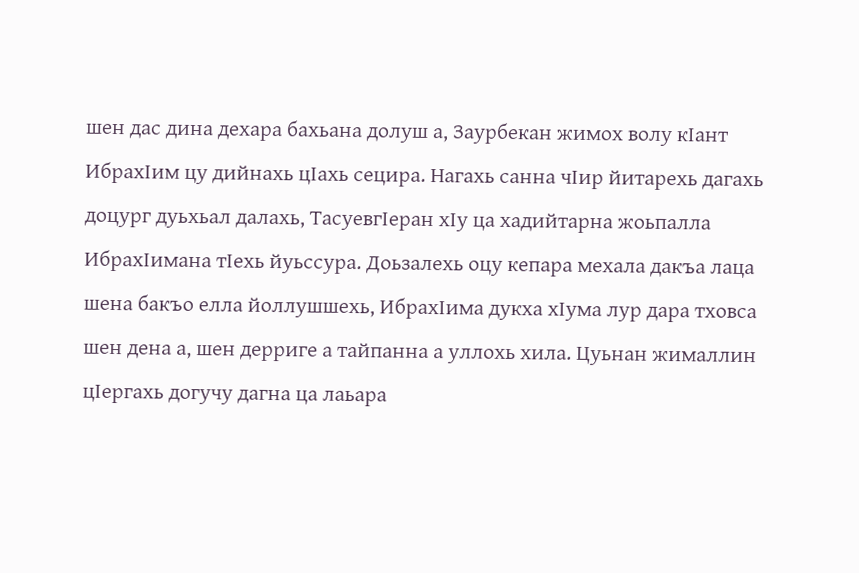шен дас дина дехара бахьана долуш а, Заурбекан жимох волу кIант ИбрахIим цу дийнахь цIахь сецира. Нагахь санна чIир йитарехь дагахь доцург дуьхьал далахь, ТасуевгIеран хIу ца хадийтарна жоьпалла ИбрахIимана тIехь йуьссура. Доьзалехь оцу кепара мехала дакъа лаца шена бакъо елла йоллушшехь, ИбрахIима дукха хIума лур дара тховса шен дена а, шен дерриге а тайпанна а уллохь хила. Цуьнан жималлин цIергахь догучу дагна ца лаьара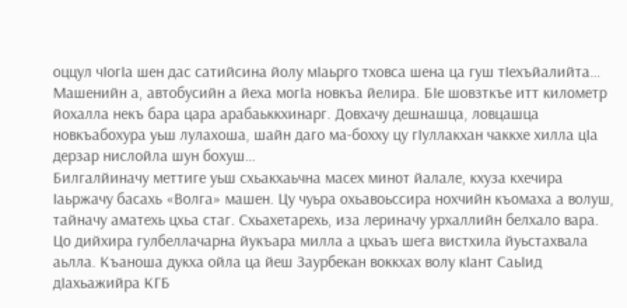оццул чIогIа шен дас сатийсина йолу мIаьрго тховса шена ца гуш тIехъйалийта…
Машенийн а, автобусийн а йеха могIа новкъа йелира. БIе шовзткъе итт километр йохалла некъ бара цара арабаьккхинарг. Довхачу дешнашца, ловцашца новкъабохура уьш лулахоша, шайн даго ма-бохху цу гIуллакхан чаккхе хилла цIа дерзар нислойла шун бохуш…
Билгалйиначу меттиге уьш схьакхаьчна масех минот йалале, кхуза кхечира Iаьржачу басахь «Волга» машен. Цу чуьра охьавоьссира нохчийн къомаха а волуш, тайначу аматехь цхьа стаг. Схьахетарехь, иза лериначу урхаллийн белхало вара. Цо дийхира гулбеллачарна йукъара милла а цхьаъ шега вистхила йуьстахвала аьлла. Къаноша дукха ойла ца йеш Заурбекан воккхах волу кIант СаьIид дIахьажийра КГБ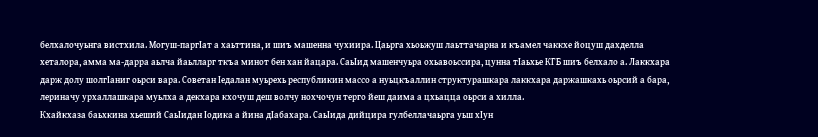белхалочуьнга вистхила. Могуш-паргIат а хаьттина, и шиъ машенна чухиира. Цаьрга хьоьжуш лаьттачарна и къамел чаккхе йоцуш дахделла хеталора, амма ма-дарра аьлча йаьлларг ткъа минот бен хан йацара. СаьIид машенчуьра охьавоьссира, цунна тIаьхье КГБ шиъ белхало а. Лаккхара дарж долу шолгIаниг оьрси вара. Советан Iедалан муьрехь республикин массо а нуьцкъаллин структурашкара лаккхара даржашкахь оьрсий а бара, лериначу урхаллашкара муьлха а декхара кхочуш деш волчу нохчочун терго йеш даима а цхьацца оьрси а хилла.
Кхайкхаза баьхкина хьеший СаьIидан Iодика а йина дIабахара. СаьIида дийцира гулбеллачаьрга уьш хIун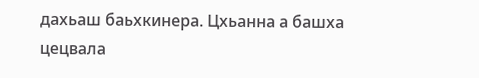дахьаш баьхкинера. Цхьанна а башха цецвала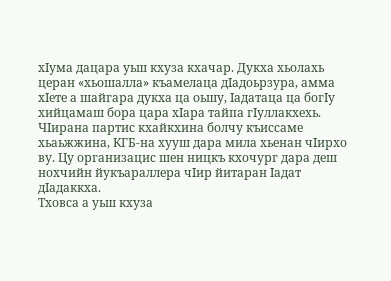хIума дацара уьш кхуза кхачар. Дукха хьолахь церан «хьошалла» къамелаца дIадоьрзура, амма хIете а шайгара дукха ца оьшу, Iадатаца ца богIу хийцамаш бора цара хIара тайпа гIуллакхехь. ЧIирана партис кхайкхина болчу къиссаме хьаьжжина, КГБ-на хууш дара мила хьенан чIирхо ву. Цу организацис шен ницкъ кхочург дара деш нохчийн йукъараллера чIир йитаран Iадат дIадаккха.
Тховса а уьш кхуза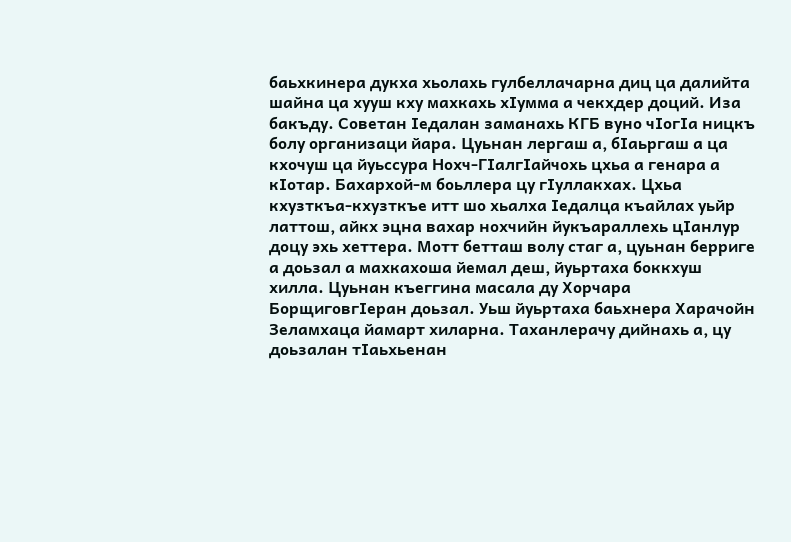баьхкинера дукха хьолахь гулбеллачарна диц ца далийта шайна ца хууш кху махкахь хIумма а чекхдер доций. Иза бакъду. Советан Iедалан заманахь КГБ вуно чIогIа ницкъ болу организаци йара. Цуьнан лергаш а, бIаьргаш а ца кхочуш ца йуьссура Нохч-ГIалгIайчохь цхьа а генара а кIотар. Бахархой-м боьллера цу гIуллакхах. Цхьа кхузткъа-кхузткъе итт шо хьалха Iедалца къайлах уьйр латтош, айкх эцна вахар нохчийн йукъараллехь цIанлур доцу эхь хеттера. Мотт бетташ волу стаг а, цуьнан берриге а доьзал а махкахоша йемал деш, йуьртаха боккхуш хилла. Цуьнан къеггина масала ду Хорчара БорщиговгIеран доьзал. Уьш йуьртаха баьхнера Харачойн Зеламхаца йамарт хиларна. Таханлерачу дийнахь а, цу доьзалан тIаьхьенан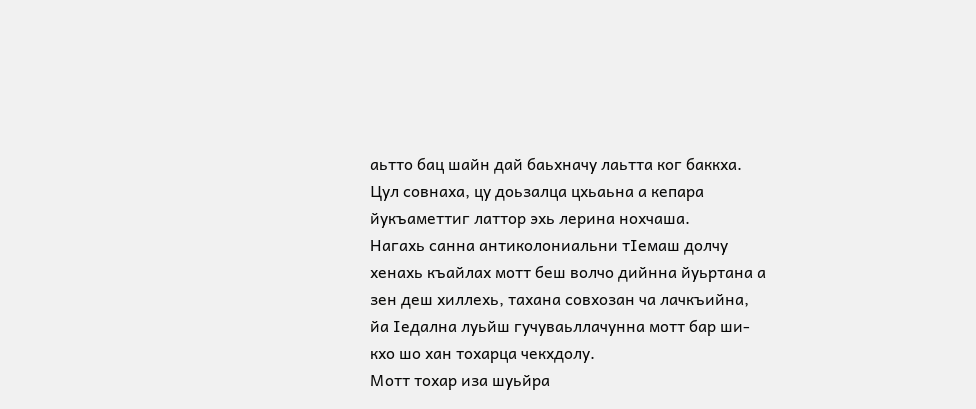аьтто бац шайн дай баьхначу лаьтта ког баккха. Цул совнаха, цу доьзалца цхьаьна а кепара йукъаметтиг латтор эхь лерина нохчаша.
Нагахь санна антиколониальни тIемаш долчу хенахь къайлах мотт беш волчо дийнна йуьртана а зен деш хиллехь, тахана совхозан ча лачкъийна, йа Iедална луьйш гучуваьллачунна мотт бар ши-кхо шо хан тохарца чекхдолу.
Мотт тохар иза шуьйра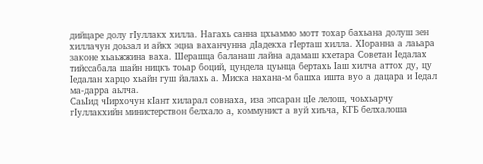дийцаре долу гIуллакх хилла. Нагахь санна цхьаммо мотт тохар бахьана долуш зен хиллачун доьзал и айкх эцна ваханчунна дIадекха гIерташ хилла. ХIоранна а лаьара законе хьаьжжина ваха. Шерашца баланаш лайна адамаш кхетара Советан Iедалах тийссабала шайн ницкъ тоьар боций, цундела цуьнца бертахь Iаш хилча аттох ду, цу Iедалан харцо хьайн гуш йалахь а. Миска нахана-м башха ишта вуо а дацара и Iедал ма-дарра аьлча.
СаьIид чIирхочун кIант хиларал совнаха, иза эпсаран цIе лелош, чоьхьарчу гIуллакхийн министерствон белхало а, коммунист а вуй хиъча, КГБ белхалоша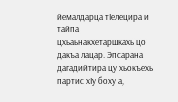йемалдарца тIелецира и тайпа цхьаьнакхетаршкахь цо дакъа лацар. Эпсарана дагадийтира цу хьокъехь партис хIу боху а,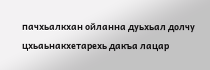пачхьалкхан ойланна дуьхьал долчу цхьаьнакхетарехь дакъа лацар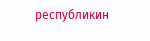республикин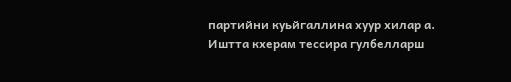партийни куьйгаллина хуур хилар а. Иштта кхерам тессира гулбелларш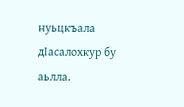нуьцкъала дIасалохкур бу аьлла.